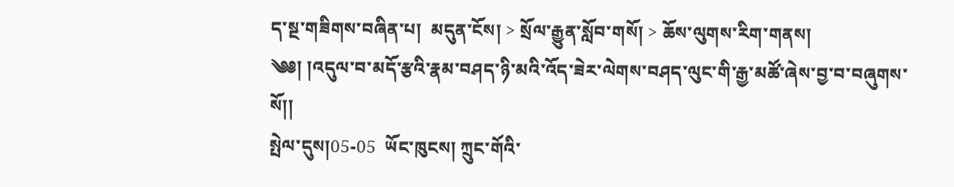ད་སྔ་གཟིགས་བཞིན་པ།  མདུན་ངོས། > སྲོལ་རྒྱུན་སློབ་གསོ། > ཆོས་ལུགས་རིག་གནས།
༄༅། །འདུལ་བ་མདོ་རྩའི་རྣམ་བཤད་ཉི་མའི་འོད་ཟེར་ལེགས་བཤད་ལུང་གི་རྒྱ་མཚོ་ཞེས་བྱ་བ་བཞུགས་སོ།།
སྤེལ་དུས།05-05  ཡོང་ཁུངས། ཀྲུང་གོའི་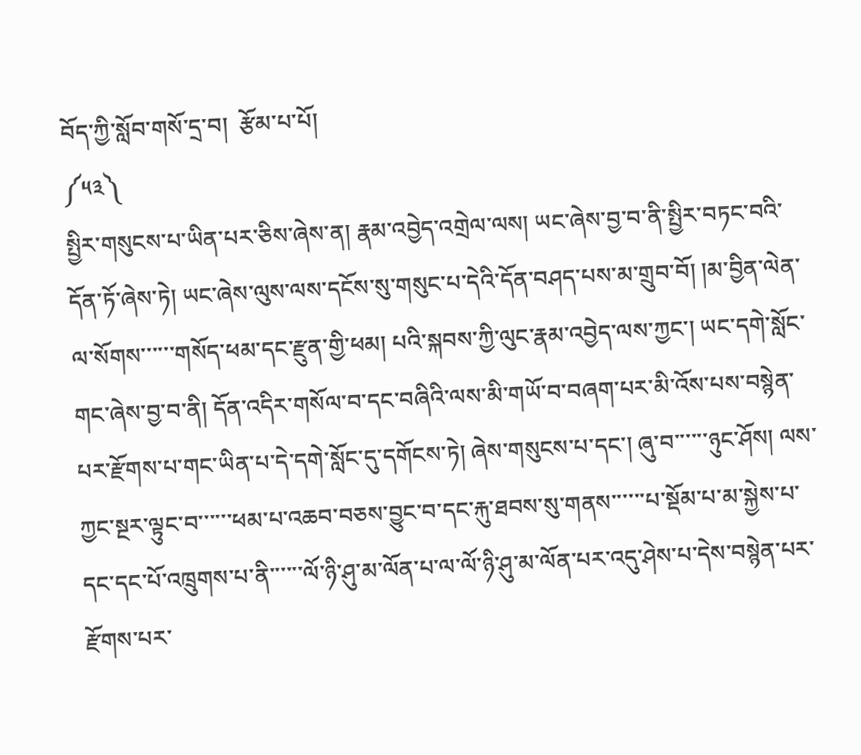བོད་ཀྱི་སློབ་གསོ་དྲ་བ།  རྩོམ་པ་པོ།
༼༥༣༽
སྤྱིར་གསུངས་པ་ཡིན་པར་ཅིས་ཞེས་ན། རྣམ་འབྱེད་འགྲེལ་ལས། ཡང་ཞེས་བྱ་བ་ནི་སྤྱིར་བཏང་བའི་དོན་ཏོ་ཞེས་ཏེ། ཡང་ཞེས་ལུས་ལས་དངོས་སུ་གསུང་པ་དེའི་དོན་བཤད་པས་མ་གྲུབ་བོ། །མ་བྱིན་ལེན་ལ་སོགས་་་་་་གསོད་ཕམ་དང་རྫུན་གྱི་ཕམ། པའི་སྐབས་ཀྱི་ལུང་རྣམ་འབྱེད་ལས་ཀྱང་། ཡང་དགེ་སློང་གང་ཞེས་བྱ་བ་ནི། དོན་འདིར་གསོལ་བ་དང་བཞིའི་ལས་མི་གཡོ་བ་བཞག་པར་མི་འོས་པས་བསྙེན་པར་རྫོགས་པ་གང་ཡིན་པ་དེ་དགེ་སློང་དུ་དགོངས་ཏེ། ཞེས་གསུངས་པ་དང་། ཞུ་བ་་་་་་ཉུང་ཤོས། ལས་ཀྱང་སྔར་ལྟུང་བ་་་་་་ཕམ་པ་འཆབ་བཅས་བྱུང་བ་དང་རྐུ་ཐབས་སུ་གནས་་་་་་པ་སྡོམ་པ་མ་སྐྱེས་པ་དང་དང་པོ་འཁྲུགས་པ་ནི་་་་་་ལོ་ཉི་ཤུ་མ་ལོན་པ་ལ་ལོ་ཉི་ཤུ་མ་ལོན་པར་འདུ་ཤེས་པ་དེས་བསྙེན་པར་རྫོགས་པར་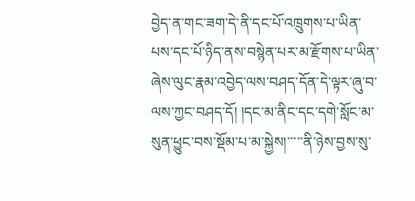བྱེད་ན་གང་ཟག་དེ་ནི་དང་པོ་འཁྲུགས་པ་ཡིན་པས་དང་པོ་ཉིད་ནས་བསྙེན་པར་མ་རྫོགས་པ་ཡིན་ཞེས་ལུང་རྣམ་འབྱེད་ལས་བཤད་དོན་དེ་ལྟར་ཞུ་བ་ལས་ཀྱང་བཤད་དོ། །དང་མ་ནིང་དང་དགེ་སློང་མ་སུན་ཕྱུང་བས་སྡོམ་པ་མ་སྐྱེས།་་་་་ནི་ཉེས་བྱས་སུ་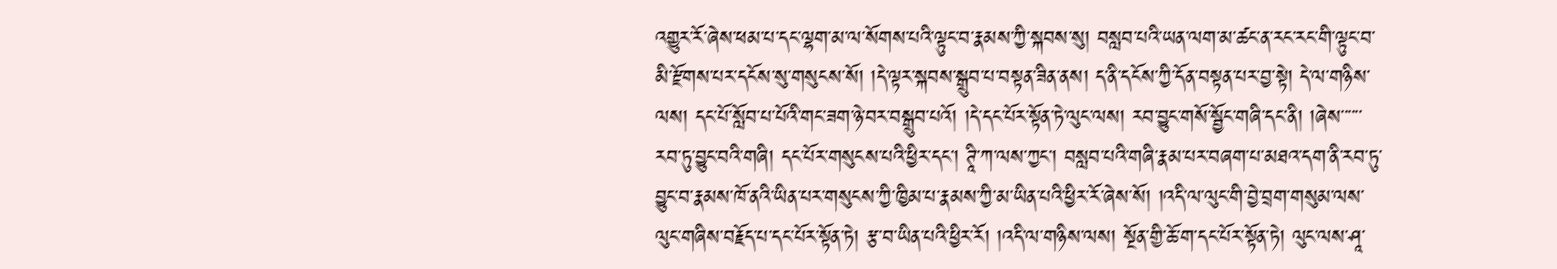འགྱུར་རོ་ཞེས་ཕམ་པ་དང་ལྷག་མ་ལ་སོགས་པའི་ལྟུང་བ་རྣམས་ཀྱི་སྐབས་སུ། བསླབ་པའི་ཡན་ལག་མ་ཚང་ན་རང་རང་གི་ལྟུང་བ་མི་རྫོགས་པར་དངོས་སུ་གསུངས་སོ། །དེ་ལྟར་སྐབས་སྒྲུབ་པ་བསྟན་ཟིན་ནས། ད་ནི་དངོས་ཀྱི་དོན་བསྟན་པར་བྱ་སྟེ། དེ་ལ་གཉིས་ལས། དང་པོ་སློབ་པ་པོའི་གང་ཟག་ཉེ་བར་བསྒྲུབ་པའོ། །དེ་དང་པོར་སྟོན་ཏེ་ལུང་ལས། རབ་བྱུང་གསོ་སྦྱོང་གཞི་དང་ནི། །ཞེས་་་་་་རབ་ཏུ་བྱུང་བའི་གཞི། དང་པོར་གསུངས་པའི་ཕྱིར་དང་། ཊཱི་ཀ་ལས་ཀྱང་། བསླབ་པའི་གཞི་རྣམ་པར་བཞག་པ་མཐའ་དག་ནི་རབ་ཏུ་བྱུང་བ་རྣམས་ཁོ་ནའི་ཡིན་པར་གསུངས་ཀྱི་ཁྱིམ་པ་རྣམས་ཀྱི་མ་ཡིན་པའི་ཕྱིར་རོ་ཞེས་སོ། །འདི་ལ་ལུང་གི་བྱེ་བྲག་གསུམ་ལས་ལུང་གཞིས་བརྗོད་པ་དང་པོར་སྟོན་ཏེ། རྩ་བ་ཡིན་པའི་ཕྱིར་རོ། །འདི་ལ་གཉིས་ལས། སྔོན་གྱི་ཆོ་ག་དང་པོར་སྟོན་ཏེ། ལུང་ལས་ཤཱ་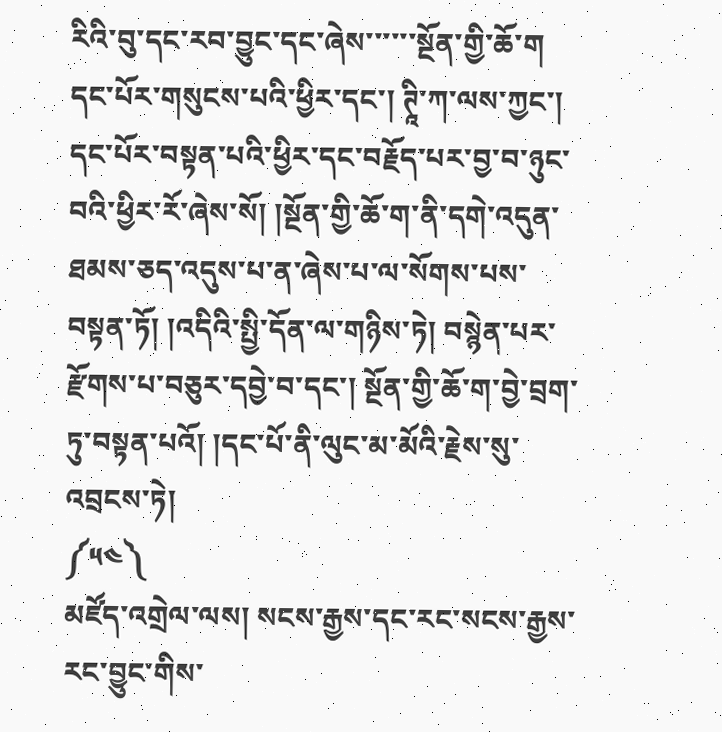རིའི་བུ་དང་རབ་བྱུང་དང་ཞེས་་་་་་སྔོན་གྱི་ཆོ་ག དང་པོར་གསུངས་པའི་ཕྱིར་དང་། ཊཱི་ཀ་ལས་ཀྱང་། དང་པོར་བསྟན་པའི་ཕྱིར་དང་བརྗོད་པར་བྱ་བ་ཉུང་བའི་ཕྱིར་རོ་ཞེས་སོ། །སྔོན་གྱི་ཆོ་ག་ནི་དགེ་འདུན་ཐམས་ཅད་འདུས་པ་ན་ཞེས་པ་ལ་སོགས་པས་བསྟན་ཏོ། །འདིའི་སྤྱི་དོན་ལ་གཉིས་ཏེ། བསྙེན་པར་རྫོགས་པ་བཅུར་དབྱེ་བ་དང་། སྔོན་གྱི་ཆོ་ག་བྱེ་བྲག་ཏུ་བསྟན་པའོ། །དང་པོ་ནི་ལུང་མ་མོའི་རྗེས་སུ་འབྲངས་ཏེ།
༼༥༤༽
མཛོད་འགྲེལ་ལས། སངས་རྒྱས་དང་རང་སངས་རྒྱས་རང་བྱུང་གིས་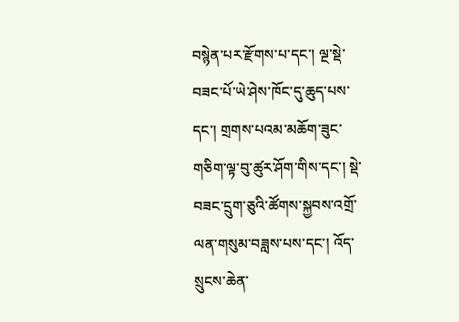བསྙེན་པར་རྫོགས་པ་དང་། ལྔ་སྡེ་བཟང་པོ་ཡེ་ཤེས་ཁོང་དུ་ཆུད་པས་དང་། གྲགས་པའམ་མཆོག་ཟུང་གཅིག་ལྟ་བུ་ཚུར་ཤོག་གིས་དང་། སྡེ་བཟང་དྲུག་ཅུའི་ཚོགས་སྐྱབས་འགྲོ་ལན་གསུམ་བཟླས་པས་དང་། འོད་སྲུངས་ཆེན་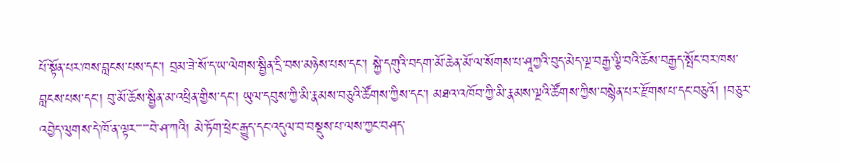པོ་སྟོན་པར་ཁས་བླངས་པས་དང་། བྲམ་ཟེ་སོ་ད་ཡ་ལེགས་སྦྱིན་དྲི་བས་མཉེས་པས་དང་། སྐྱེ་དགུའི་བདག་མོ་ཆེན་མོ་ལ་སོགས་པ་ཤཱཀྱའི་བུད་མེད་ལྔ་བརྒྱ་ལྕི་བའི་ཆོས་བརྒྱད་སྤོང་བར་ཁས་བླངས་པས་དང་། བུ་མོ་ཆོས་སྦྱིན་མ་འཕྲིན་གྱིས་དང་། ཡུལ་དབུས་ཀྱི་མི་རྣམས་བཅུའི་ཚོགས་ཀྱིས་དང་། མཐའ་འཁོབ་ཀྱི་མི་རྣམས་ལྔའི་ཚོགས་ཀྱིས་བསྙེན་པར་རྫོགས་པ་དང་བཅུའོ། །བཅུར་འབྱེད་ལུགས་དེ་ཁོ་ན་ལྟར་་་་་་བེ་ཤ་ཀའི། མེ་ཏོག་ཕྲེང་རྒྱུད་དང་འདུལ་བ་བསྡུས་པ་ལས་ཀྱང་བཤད་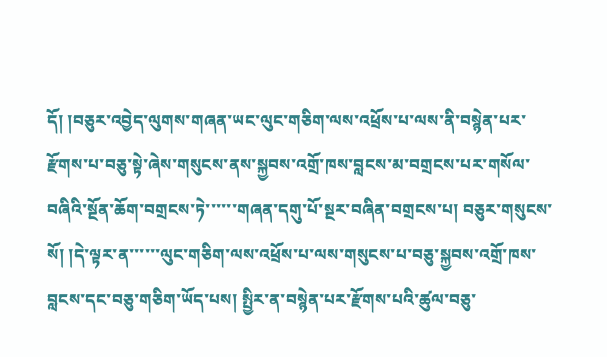དོ། །བཅུར་འབྱེད་ལུགས་གཞན་ཡང་ལུང་གཅིག་ལས་འཕྲོས་པ་ལས་ནི་བསྙེན་པར་རྫོགས་པ་བཅུ་སྟེ་ཞེས་གསུངས་ནས་སྐྱབས་འགྲོ་ཁས་བླངས་མ་བགྲངས་པར་གསོལ་བཞིའི་སྔོན་ཆོག་བགྲངས་ཏེ་་་་་་གཞན་དགུ་པོ་སྔར་བཞིན་བགྲངས་པ། བཅུར་གསུངས་སོ། །དེ་ལྟར་ན་་་་་་ལུང་གཅིག་ལས་འཕྲོས་པ་ལས་གསུངས་པ་བཅུ་སྐྱབས་འགྲོ་ཁས་བླངས་དང་བཅུ་གཅིག་ཡོད་པས། སྤྱིར་ན་བསྙེན་པར་རྫོགས་པའི་ཚུལ་བཅུ་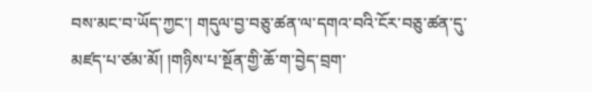བས་མང་བ་ཡོད་ཀྱང་། གདུལ་བྱ་བཅུ་ཚན་ལ་དགའ་བའི་ངོར་བཅུ་ཚན་དུ་མཛད་པ་ཙམ་མོ། །གཉིས་པ་སྔོན་གྱི་ཆོ་ག་བྱེད་བྲག་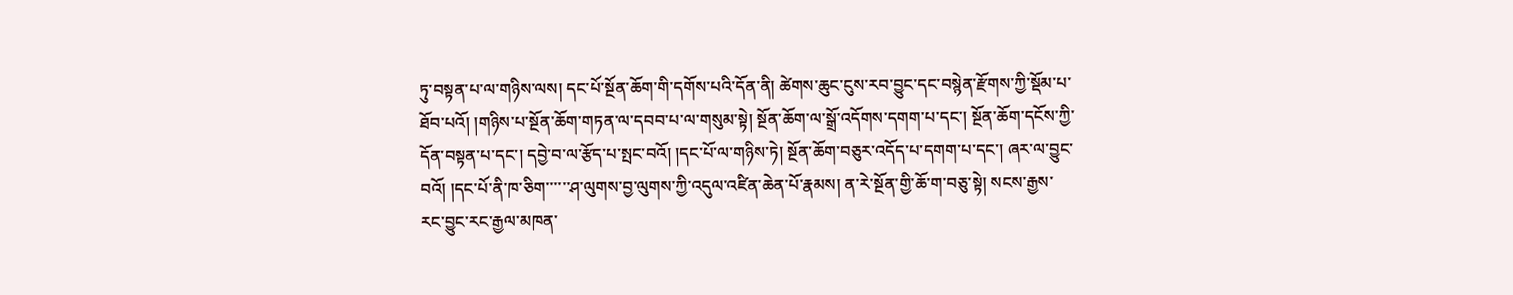ཏུ་བསྟན་པ་ལ་གཉིས་ལས། དང་པོ་སྔོན་ཆོག་གི་དགོས་པའི་དོན་ནི། ཚེགས་ཆུང་ངུས་རབ་བྱུང་དང་བསྙེན་རྫོགས་ཀྱི་སྡོམ་པ་ཐོབ་པའོ། །གཉིས་པ་སྔོན་ཆོག་གཏན་ལ་དབབ་པ་ལ་གསུམ་སྟེ། སྔོན་ཆོག་ལ་སྒྲོ་འདོགས་དགག་པ་དང་། སྔོན་ཆོག་དངོས་ཀྱི་དོན་བསྟན་པ་དང་། དབྱེ་བ་ལ་རྩོད་པ་སྤང་བའོ། །དང་པོ་ལ་གཉིས་ཏེ། སྔོན་ཆོག་བཅུར་འདོད་པ་དགག་པ་དང་། ཞར་ལ་བྱུང་བའོ། །དང་པོ་ནི་ཁ་ཅིག་་་་་་ཤ་ལུགས་བྱ་ལུགས་ཀྱི་འདུལ་འཛིན་ཆེན་པོ་རྣམས། ན་རེ་སྔོན་གྱི་ཆོ་ག་བཅུ་སྟེ། སངས་རྒྱས་རང་བྱུང་རང་རྒྱལ་མཁན་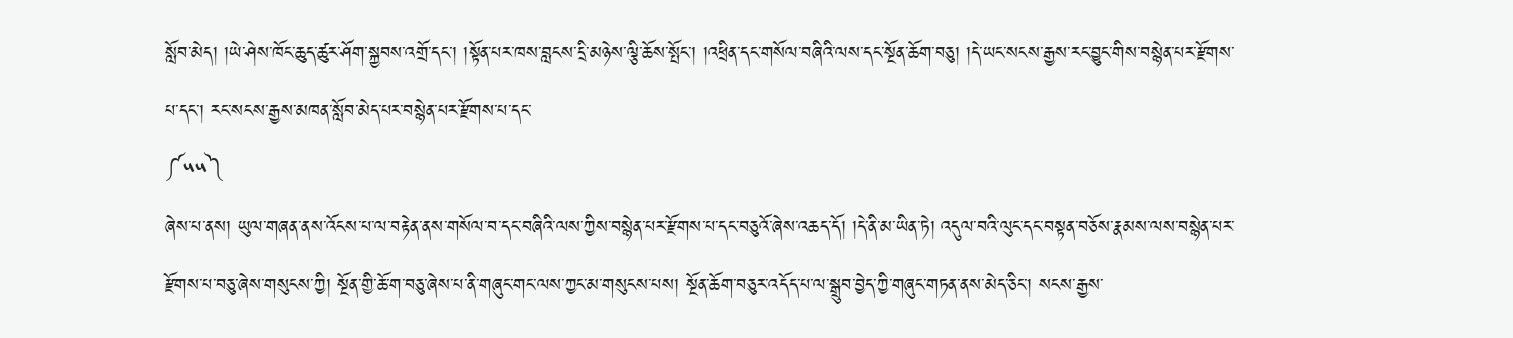སློབ་མེད། །ཡེ་ཤེས་ཁོང་ཆུད་ཚུར་ཤོག་སྐྱབས་འགྲོ་དང་། །སྟོན་པར་ཁས་བླངས་དྲི་མཉེས་ལྕི་ཆོས་སྤོང་། །འཕྲིན་དང་གསོལ་བཞིའི་ལས་དང་སྔོན་ཆོག་བཅུ། །དེ་ཡང་སངས་རྒྱས་རང་བྱུང་གིས་བསྙེན་པར་རྫོགས་པ་དང་། རང་སངས་རྒྱས་མཁན་སློབ་མེད་པར་བསྙེན་པར་རྫོགས་པ་དང་
༼༥༥༽
ཞེས་པ་ནས། ཡུལ་གཞན་ནས་འོངས་པ་ལ་བརྟེན་ནས་གསོལ་བ་དང་བཞིའི་ལས་ཀྱིས་བསྙེན་པར་རྫོགས་པ་དང་བཅུའོ་ཞེས་འཆད་དོ། །དེ་ནི་མ་ཡིན་ཏེ། འདུལ་བའི་ལུང་དང་བསྟན་བཅོས་རྣམས་ལས་བསྙེན་པར་རྫོགས་པ་བཅུ་ཞེས་གསུངས་ཀྱི། སྔོན་གྱི་ཆོ་ག་བཅུ་ཞེས་པ་ནི་གཞུང་གང་ལས་ཀྱང་མ་གསུངས་པས། སྔོན་ཆོག་བཅུར་འདོད་པ་ལ་སྒྲུབ་བྱེད་ཀྱི་གཞུང་གཏན་ནས་མེད་ཅིང་། སངས་རྒྱས་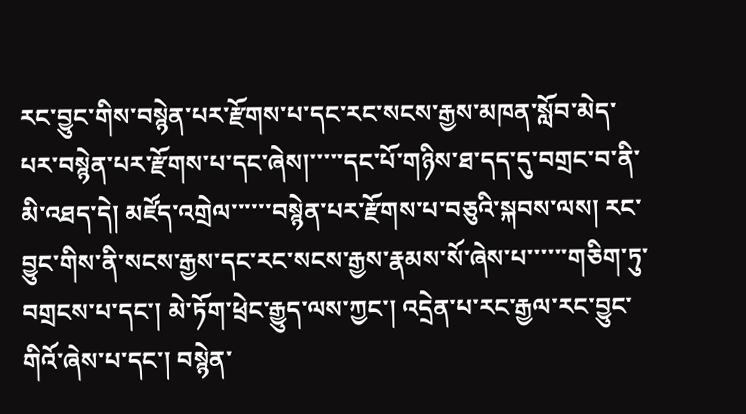རང་བྱུང་གིས་བསྙེན་པར་རྫོགས་པ་དང་རང་སངས་རྒྱས་མཁན་སློབ་མེད་པར་བསྙེན་པར་རྫོགས་པ་དང་ཞེས།་་་་་དང་པོ་གཉིས་ཐ་དད་དུ་བགྲང་བ་ནི་མི་འཐད་དེ། མཛོད་འགྲེལ་་་་་་བསྙེན་པར་རྫོགས་པ་བཅུའི་སྐབས་ལས། རང་བྱུང་གིས་ནི་སངས་རྒྱས་དང་རང་སངས་རྒྱས་རྣམས་སོ་ཞེས་པ་་་་་་གཅིག་ཏུ་བགྲངས་པ་དང་། མེ་ཏོག་ཕྲེང་རྒྱུད་ལས་ཀྱང་། འདྲེན་པ་རང་རྒྱལ་རང་བྱུང་གིའོ་ཞེས་པ་དང་། བསྙེན་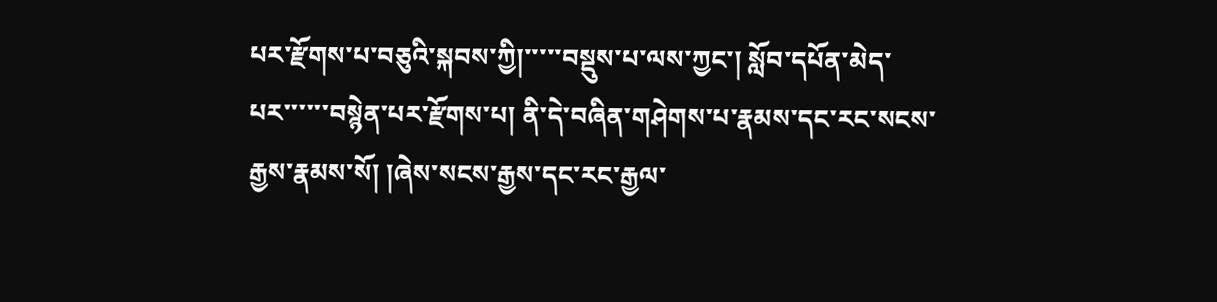པར་རྫོགས་པ་བཅུའི་སྐབས་ཀྱི།་་་་་བསྡུས་པ་ལས་ཀྱང་། སློབ་དཔོན་མེད་པར་་་་་་བསྙེན་པར་རྫོགས་པ། ནི་དེ་བཞིན་གཤེགས་པ་རྣམས་དང་རང་སངས་རྒྱས་རྣམས་སོ། །ཞེས་སངས་རྒྱས་དང་རང་རྒྱལ་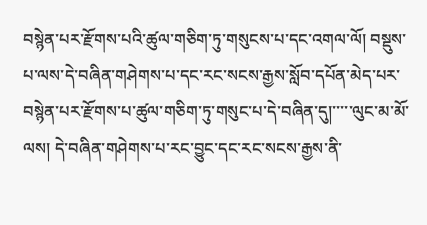བསྙེན་པར་རྫོགས་པའི་ཚུལ་གཅིག་ཏུ་གསུངས་པ་དང་འགལ་ལོ། བསྡུས་པ་ལས་དེ་བཞིན་གཤེགས་པ་དང་རང་སངས་རྒྱས་སློབ་དཔོན་མེད་པར་བསྙེན་པར་རྫོགས་པ་ཚུལ་གཅིག་ཏུ་གསུང་པ་དེ་བཞིན་དུ།་་་་་ལུང་མ་མོ་ལས། དེ་བཞིན་གཤེགས་པ་རང་བྱུང་དང་རང་སངས་རྒྱས་ནི་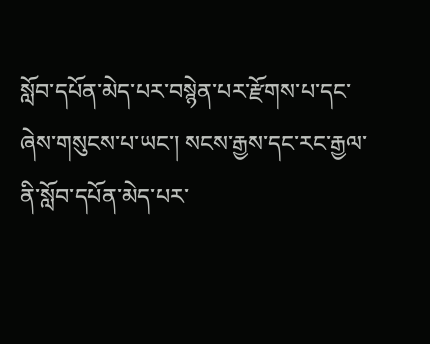སློབ་དཔོན་མེད་པར་བསྙེན་པར་རྫོགས་པ་དང་ཞེས་གསུངས་པ་ཡང་། སངས་རྒྱས་དང་རང་རྒྱལ་ནི་སློབ་དཔོན་མེད་པར་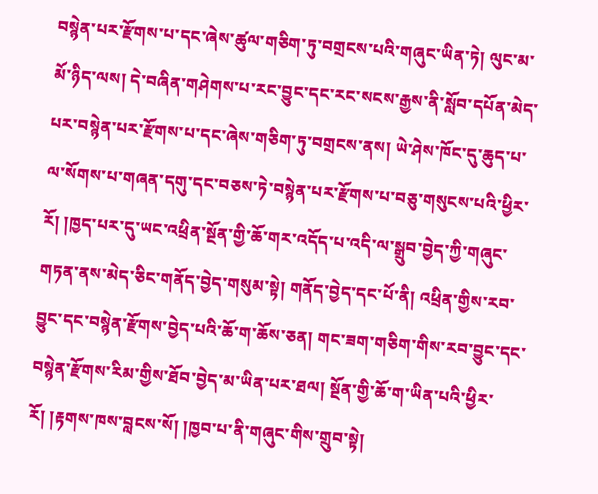བསྙེན་པར་རྫོགས་པ་དང་ཞེས་ཚུལ་གཅིག་ཏུ་བགྲངས་པའི་གཞུང་ཡིན་ཏེ། ལུང་མ་མོ་ཉིད་ལས། དེ་བཞིན་གཤེགས་པ་རང་བྱུང་དང་རང་སངས་རྒྱས་ནི་སློབ་དཔོན་མེད་པར་བསྙེན་པར་རྫོགས་པ་དང་ཞེས་གཅིག་ཏུ་བགྲངས་ནས། ཡེ་ཤེས་ཁོང་དུ་ཆུད་པ་ལ་སོགས་པ་གཞན་དགུ་དང་བཅས་ཏེ་བསྙེན་པར་རྫོགས་པ་བཅུ་གསུངས་པའི་ཕྱིར་རོ། །ཁྱད་པར་དུ་ཡང་འཕྲིན་སྔོན་གྱི་ཆོ་གར་འདོད་པ་འདི་ལ་སྒྲུབ་བྱེད་ཀྱི་གཞུང་གཏན་ནས་མེད་ཅིང་གནོད་བྱེད་གསུམ་སྟེ། གནོད་བྱེད་དང་པོ་ནི། འཕྲིན་གྱིས་རབ་བྱུང་དང་བསྙེན་རྫོགས་བྱེད་པའི་ཆོ་ག་ཆོས་ཅན། གང་ཟག་གཅིག་གིས་རབ་བྱུང་དང་བསྙེན་རྫོགས་རིམ་གྱིས་ཐོབ་བྱེད་མ་ཡིན་པར་ཐལ། སྔོན་གྱི་ཆོ་ག་ཡིན་པའི་ཕྱིར་རོ། །རྟགས་ཁས་བླངས་སོ། །ཁྱབ་པ་ནི་གཞུང་གིས་གྲུབ་སྟེ།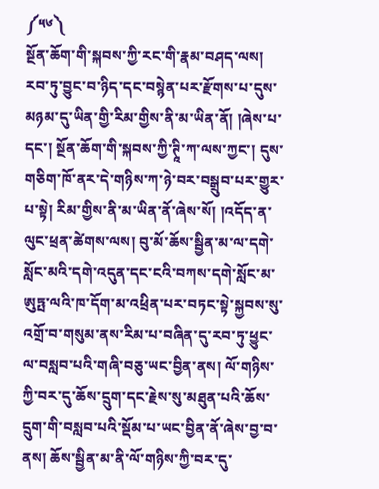༼༥༦༽
སྔོན་ཆོག་གི་སྐབས་ཀྱི་རང་གི་རྣམ་བཤད་ལས། རབ་ཏུ་བྱུང་བ་ཉིད་དང་བསྙེན་པར་རྫོགས་པ་དུས་མཉམ་དུ་ཡིན་གྱི་རིམ་གྱིས་ནི་མ་ཡིན་ནོ། །ཞེས་པ་དང་། སྔོན་ཆོག་གི་སྐབས་ཀྱི་ཊཱི་ཀ་ལས་ཀྱང་། དུས་གཅིག་ཁོ་ནར་དེ་གཉིས་ཀ་ཉེ་བར་བསྒྲུབ་པར་གྱུར་པ་སྟེ། རིམ་གྱིས་ནི་མ་ཡིན་ནོ་ཞེས་སོ། །འདོད་ན་ལུང་ཕྲན་ཚེགས་ལས། བུ་མོ་ཆོས་སྦྱིན་མ་ལ་དགེ་སློང་མའི་དགེ་འདུན་དང་ངའི་བཀས་དགེ་སློང་མ་ཨུཏྤ་ལའི་ཁ་དོག་མ་འཕྲིན་པར་བཏང་སྟེ་སྐྱབས་སུ་འགྲོ་བ་གསུམ་ནས་རིམ་པ་བཞིན་དུ་རབ་ཏུ་ཕྱུང་ལ་བསླབ་པའི་གཞི་བཅུ་ཡང་བྱིན་ནས། ལོ་གཉིས་ཀྱི་བར་དུ་ཆོས་དྲུག་དང་རྗེས་སུ་མཐུན་པའི་ཆོས་དྲུག་གི་བསླབ་པའི་སྡོམ་པ་ཡང་བྱིན་ནོ་ཞེས་བྱ་བ་ནས། ཆོས་སྦྱིན་མ་ནི་ལོ་གཉིས་ཀྱི་བར་དུ་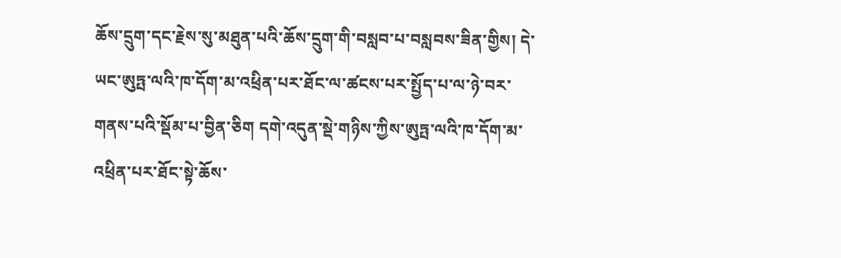ཆོས་དྲུག་དང་རྗེས་སུ་མཐུན་པའི་ཆོས་དྲུག་གི་བསླབ་པ་བསླབས་ཟིན་གྱིས། དེ་ཡང་ཨུཏྤ་ལའི་ཁ་དོག་མ་འཕྲིན་པར་ཐོང་ལ་ཚངས་པར་སྤྱོད་པ་ལ་ཉེ་བར་གནས་པའི་སྡོམ་པ་བྱིན་ཅིག དགེ་འདུན་སྡེ་གཉིས་ཀྱིས་ཨུཏྤ་ལའི་ཁ་དོག་མ་འཕྲིན་པར་ཐོང་སྟེ་ཆོས་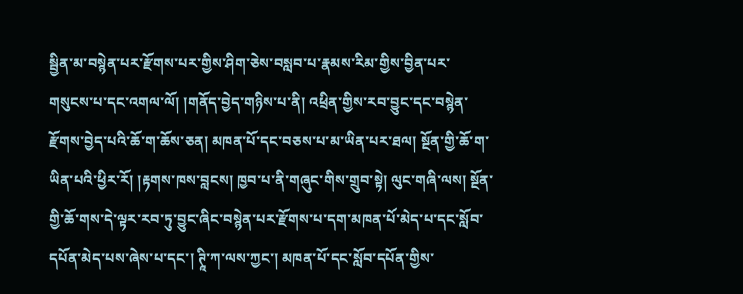སྦྱིན་མ་བསྙེན་པར་རྫོགས་པར་གྱིས་ཤིག་ཅེས་བསླབ་པ་རྣམས་རིམ་གྱིས་བྱིན་པར་གསུངས་པ་དང་འགལ་ལོ། །གནོད་བྱེད་གཉིས་པ་ནི། འཕྲིན་གྱིས་རབ་བྱུང་དང་བསྙེན་རྫོགས་བྱེད་པའི་ཆོ་ག་ཆོས་ཅན། མཁན་པོ་དང་བཅས་པ་མ་ཡིན་པར་ཐལ། སྔོན་གྱི་ཆོ་ག་ཡིན་པའི་ཕྱིར་རོ། །རྟགས་ཁས་བླངས། ཁྱབ་པ་ནི་གཞུང་གིས་གྲུབ་སྟེ། ལུང་གཞི་ལས། སྔོན་གྱི་ཆོ་གས་དེ་ལྟར་རབ་ཏུ་བྱུང་ཞིང་བསྙེན་པར་རྫོགས་པ་དག་མཁན་པོ་མེད་པ་དང་སློབ་དཔོན་མེད་པས་ཞེས་པ་དང་། ཊཱི་ཀ་ལས་ཀྱང་། མཁན་པོ་དང་སློབ་དཔོན་གྱིས་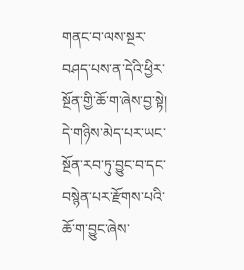གནང་བ་ལས་སྔར་བཤད་པས་ན་དེའི་ཕྱིར་སྔོན་གྱི་ཆོ་ག་ཞེས་བྱ་སྟེ། དེ་གཉིས་མེད་པར་ཡང་སྔོན་རབ་ཏུ་བྱུང་བ་དང་བསྙེན་པར་རྫོགས་པའི་ཆོ་ག་བྱུང་ཞེས་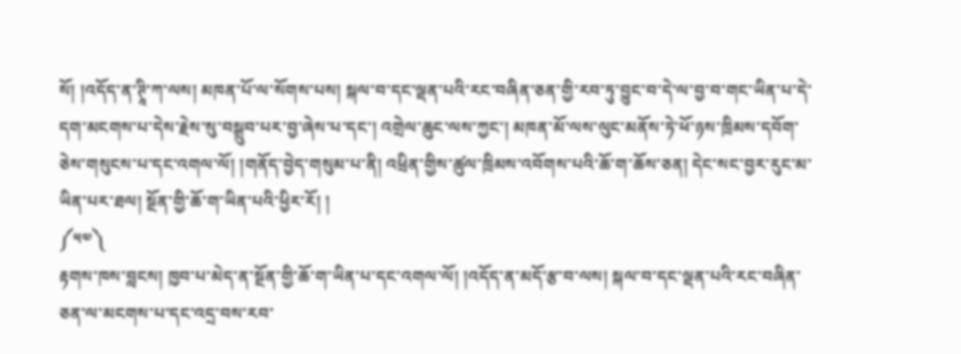སོ། །འདོད་ན་ཊཱི་ཀ་ལས། མཁན་པོ་ལ་སོགས་པས། སྐལ་བ་དང་ལྡན་པའི་རང་བཞིན་ཅན་གྱི་རབ་ཏུ་བྱུང་བ་དེ་ལ་བྱ་བ་གང་ཡིན་པ་དེ་དག་མངགས་པ་དེས་རྗེས་སུ་བསྒྲུབ་པར་བྱ་ཞེས་པ་དང་། འགྲེལ་ཆུང་ལས་ཀྱང་། མཁན་མོ་ལས་ལུང་མནོས་ཏེ་ཕོ་ཉས་ཁྲིམས་དབོག་ཅེས་གསུངས་པ་དང་འགལ་ལོ། །གནོད་བྱེད་གསུམ་པ་ནི། འཕྲིན་གྱིས་ཚུལ་ཁྲིམས་འབོགས་པའི་ཆོ་ག་ཆོས་ཅན། དེང་སང་བྱར་རུང་མ་ཡིན་པར་ཐལ། སྔོན་གྱི་ཆོ་ག་ཡིན་པའི་ཕྱིར་རོ། །
༼༥༧༽
རྟགས་ཁས་བླངས། ཁྱབ་པ་མེད་ན་སྔོན་གྱི་ཆོ་ག་ཡིན་པ་དང་འགལ་ལོ། །འདོད་ན་མདོ་རྩ་བ་ལས། སྐལ་བ་དང་ལྡན་པའི་རང་བཞིན་ཅན་ལ་མངགས་པ་དང་འདྲ་བས་རབ་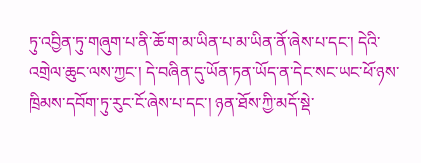ཏུ་འབྱིན་ཏུ་གཞུག་པ་ནི་ཆོ་ག་མ་ཡིན་པ་མ་ཡིན་ནོ་ཞེས་པ་དང་། དེའི་འགྲེལ་ཆུང་ལས་ཀྱང་། དེ་བཞིན་དུ་ཡོན་ཏན་ཡོད་ན་དེང་སང་ཡང་ཕོ་ཉས་ཁྲིམས་དབོག་ཏུ་རུང་ངོ་ཞེས་པ་དང་། ཉན་ཐོས་ཀྱི་མདོ་སྡེ་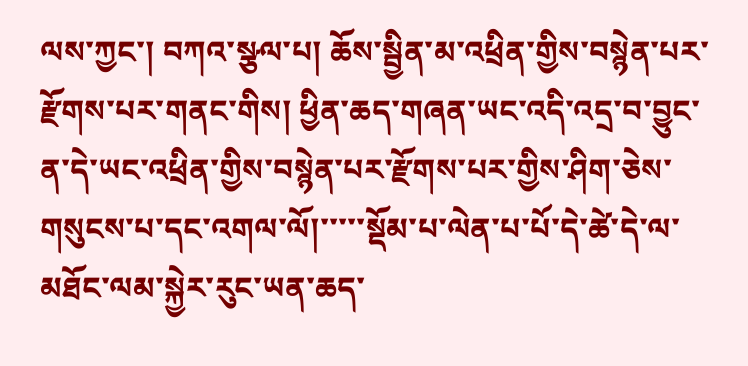ལས་ཀྱང་། བཀའ་སྩལ་པ། ཆོས་སྦྱིན་མ་འཕྲིན་གྱིས་བསྙེན་པར་རྫོགས་པར་གནང་གིས། ཕྱིན་ཆད་གཞན་ཡང་འདི་འདྲ་བ་བྱུང་ན་དེ་ཡང་འཕྲིན་གྱིས་བསྙེན་པར་རྫོགས་པར་གྱིས་ཤིག་ཅེས་གསུངས་པ་དང་འགལ་ལོ།་་་་་སྡོམ་པ་ལེན་པ་པོ་དེ་ཚེ་དེ་ལ་མཐོང་ལམ་སྐྱེར་རུང་ཡན་ཆད་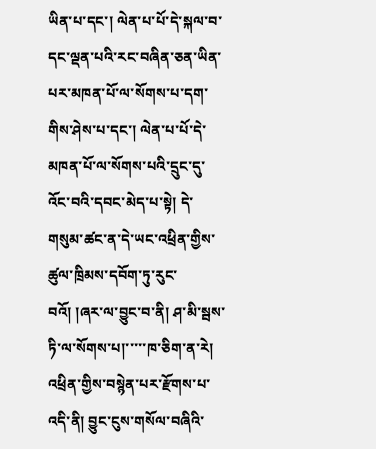ཡིན་པ་དང་། ལེན་པ་པོ་དེ་སྐལ་བ་དང་ལྡན་པའི་རང་བཞིན་ཅན་ཡིན་པར་མཁན་པོ་ལ་སོགས་པ་དག་གིས་ཤེས་པ་དང་། ལེན་པ་པོ་དེ་མཁན་པོ་ལ་སོགས་པའི་དྲུང་དུ་འོང་བའི་དབང་མེད་པ་སྟེ། དེ་གསུམ་ཚང་ན་དེ་ཡང་འཕྲིན་གྱིས་ཚུལ་ཁྲིམས་དབོག་ཏུ་རུང་བའོ། །ཞར་ལ་བྱུང་བ་ནི། ཤ་མི་སྦས་ཏི་ལ་སོགས་པ།་་་་་ཁ་ཅིག་ན་རེ། འཕྲིན་གྱིས་བསྙེན་པར་རྫོགས་པ་འདི་ནི། བྱུང་ངུས་གསོལ་བཞིའི་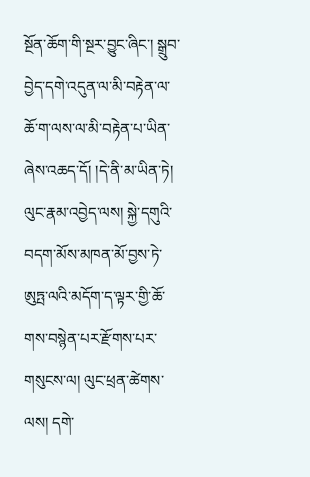སྔོན་ཆོག་གི་སྔར་བྱུང་ཞིང་། སྒྲུབ་བྱེད་དགེ་འདུན་ལ་མི་བརྟེན་ལ་ཆོ་ག་ལས་ལ་མི་བརྟེན་པ་ཡིན་ཞེས་འཆད་དོ། །དེ་ནི་མ་ཡིན་ཏེ། ལུང་རྣམ་འབྱེད་ལས། སྐྱེ་དགུའི་བདག་མོས་མཁན་མོ་བྱས་ཏེ་ཨུཏྤ་ལའི་མདོག་ད་ལྟར་གྱི་ཆོ་གས་བསྙེན་པར་རྫོགས་པར་གསུངས་ལ། ལུང་ཕྲན་ཚེགས་ལས། དགེ་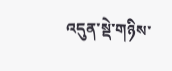འདུན་སྡེ་གཉིས་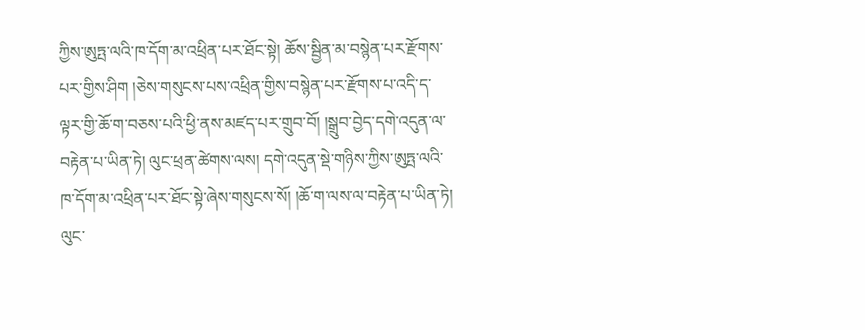ཀྱིས་ཨུཏྤ་ལའི་ཁ་དོག་མ་འཕྲིན་པར་ཐོང་སྟེ། ཆོས་སྦྱིན་མ་བསྙེན་པར་རྫོགས་པར་གྱིས་ཤིག །ཅེས་གསུངས་པས་འཕྲིན་གྱིས་བསྙེན་པར་རྫོགས་པ་འདི་ད་ལྟར་གྱི་ཆོ་ག་བཅས་པའི་ཕྱི་ནས་མཛད་པར་གྲུབ་བོ། །སྒྲུབ་བྱེད་དགེ་འདུན་ལ་བརྟེན་པ་ཡིན་ཏེ། ལུང་ཕྲན་ཚེགས་ལས། དགེ་འདུན་སྡེ་གཉིས་ཀྱིས་ཨུཏྤ་ལའི་ཁ་དོག་མ་འཕྲིན་པར་ཐོང་སྟེ་ཞེས་གསུངས་སོ། །ཆོ་ག་ལས་ལ་བརྟེན་པ་ཡིན་ཏེ། ལུང་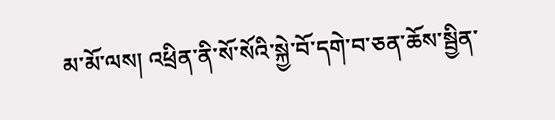མ་མོ་ལས། འཕྲིན་ནི་སོ་སོའི་སྐྱེ་བོ་དགེ་བ་ཅན་ཆོས་སྦྱིན་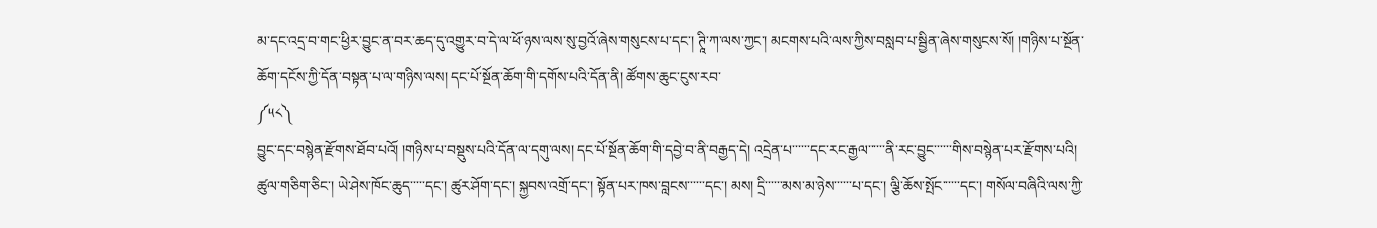མ་དང་འདྲ་བ་གང་ཕྱིར་བྱུང་ན་བར་ཆད་དུ་འགྱུར་བ་དེ་ལ་ཕོ་ཉས་ལས་སུ་བྱའོ་ཞེས་གསུངས་པ་དང་། ཊཱི་ཀ་ལས་ཀྱང་། མངགས་པའི་ལས་ཀྱིས་བསླབ་པ་སྦྱིན་ཞེས་གསུངས་སོ། །གཉིས་པ་སྔོན་ཆོག་དངོས་ཀྱི་དོན་བསྟན་པ་ལ་གཉིས་ལས། དང་པོ་སྔོན་ཆོག་གི་དགོས་པའི་དོན་ནི། ཚོགས་ཆུང་ངུས་རབ་
༼༥༨༽
བྱུང་དང་བསྙེན་རྫོགས་ཐོབ་པའོ། །གཉིས་པ་བསྡུས་པའི་དོན་ལ་དགུ་ལས། དང་པོ་སྔོན་ཆོག་གི་དབྱེ་བ་ནི་བརྒྱད་དེ། འདྲེན་པ་་་་་་དང་རང་རྒྱལ་་་་་་ནི་རང་བྱུང་་་་་་གིས་བསྙེན་པར་རྫོགས་པའི། ཚུལ་གཅིག་ཅིང་། ཡེ་ཤེས་ཁོང་ཆུད་་་་་དང་། ཚུར་ཤོག་དང་། སྐྱབས་འགྲོ་དང་། སྟོན་པར་ཁས་བླངས་་་་་་དང་། མས། དྲི་་་་་་མས་མ་ཉེས་་་་་་པ་དང་། ལྕི་ཆོས་སྤོང་་་་་་དང་། གསོལ་བཞིའི་ལས་ཀྱི་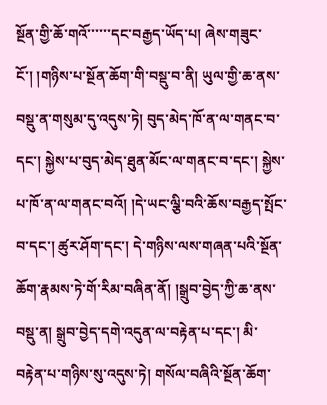སྔོན་གྱི་ཆོ་གའོ་་་་་་དང་བརྒྱད་ཡོད་པ། ཞེས་གཟུང་ངོ་། །གཉིས་པ་སྔོན་ཆོག་གི་བསྡུ་བ་ནི། ཡུལ་གྱི་ཆ་ནས་བསྡུ་ན་གསུམ་དུ་འདུས་ཏེ། བུད་མེད་ཁོ་ན་ལ་གནང་བ་དང་། སྐྱེས་པ་བུད་མེད་ཐུན་མོང་ལ་གནང་བ་དང་། སྐྱེས་པ་ཁོ་ན་ལ་གནང་བའོ། །དེ་ཡང་ལྕི་བའི་ཆོས་བརྒྱད་སྤོང་བ་དང་། ཚུར་ཤོག་དང་། དེ་གཉིས་ལས་གཞན་པའི་སྔོན་ཆོག་རྣམས་ཏེ་གོ་རིམ་བཞིན་ནོ། །སྒྲུབ་བྱེད་ཀྱི་ཆ་ནས་བསྡུ་ན། སྒྲུབ་བྱེད་དགེ་འདུན་ལ་བརྟེན་པ་དང་། མི་བརྟེན་པ་གཉིས་སུ་འདུས་ཏེ། གསོལ་བཞིའི་སྔོན་ཆོག་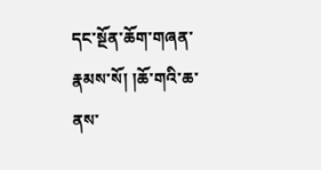དང་སྔོན་ཆོག་གཞན་རྣམས་སོ། །ཆོ་གའི་ཆ་ནས་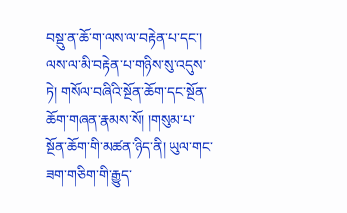བསྡུ་ན་ཆོ་ག་ལས་ལ་བརྟེན་པ་དང་། ལས་ལ་མི་བརྟེན་པ་གཉིས་སུ་འདུས་ཏེ། གསོལ་བཞིའི་སྔོན་ཆོག་དང་སྔོན་ཆོག་གཞན་རྣམས་སོ། །གསུམ་པ་སྔོན་ཆོག་གི་མཚན་ཉིད་ནི། ཡུལ་གང་ཟག་གཅིག་གི་རྒྱུད་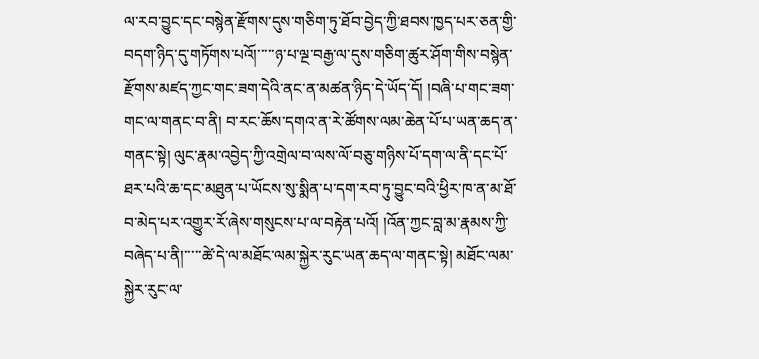ལ་རབ་བྱུང་དང་བསྙེན་རྫོགས་དུས་གཅིག་ཏུ་ཐོབ་བྱེད་ཀྱི་ཐབས་ཁྱད་པར་ཅན་གྱི་བདག་ཉིད་དུ་གཏོགས་པའོ།་་་་་ཉ་པ་ལྔ་བརྒྱ་ལ་དུས་གཅིག་ཚུར་ཤོག་གིས་བསྙེན་རྫོགས་མཛད་ཀྱང་གང་ཟག་དེའི་ནང་ན་མཚན་ཉིད་དེ་ཡོད་དོ། །བཞི་པ་གང་ཟག་གང་ལ་གནང་བ་ནི། བ་རང་ཆོས་དགའ་ན་རེ་ཚོགས་ལམ་ཆེན་པོ་པ་ཡན་ཆད་ན་གནང་སྟེ། ལུང་རྣམ་འབྱེད་ཀྱི་འགྲེལ་བ་ལས་ལོ་བཅུ་གཉིས་པོ་དག་ལ་ནི་དང་པོ་ཐར་པའི་ཆ་དང་མཐུན་པ་ཡོངས་སུ་སྨིན་པ་དག་རབ་ཏུ་བྱུང་བའི་ཕྱིར་ཁ་ན་མ་ཐོ་བ་མེད་པར་འགྱུར་རོ་ཞེས་གསུངས་པ་ལ་བརྟེན་པའོ། །འོན་ཀྱང་བླ་མ་རྣམས་ཀྱི་བཞེད་པ་ནི།་་་་་ཚེ་དེ་ལ་མཐོང་ལམ་སྐྱེར་རུང་ཡན་ཆད་ལ་གནང་སྟེ། མཐོང་ལམ་སྐྱེར་རུང་ལ་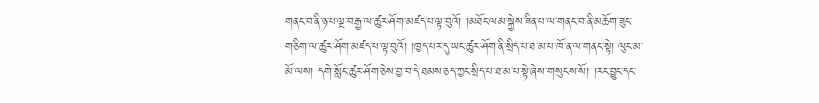གནང་བ་ནི་ཉ་པ་ལྔ་བརྒྱ་ལ་ཚུར་ཤོག་མཛད་པ་ལྟ་བུའོ། །མཐོང་ལམ་སྐྱེས་ཟིན་པ་ལ་གནང་བ་ནི་མཆོག་ཟུང་གཅིག་ལ་ཚུར་ཤོག་མཛད་པ་ལྟ་བུའོ། །ཁྱད་པར་དུ་ཡང་ཚུར་ཤོག་ནི་སྲིད་པ་ཐ་མ་པ་ཁོ་ན་ལ་གནང་སྟེ། ལུང་མ་མོ་ལས། དགེ་སློང་ཚུར་ཤོག་ཅེས་བྱ་བ་དེ་ཐམས་ཅད་ཀྱང་སྲིད་པ་ཐ་མ་པ་སྟེ་ཞེས་གསུངས་སོ། །རང་བྱུང་དང་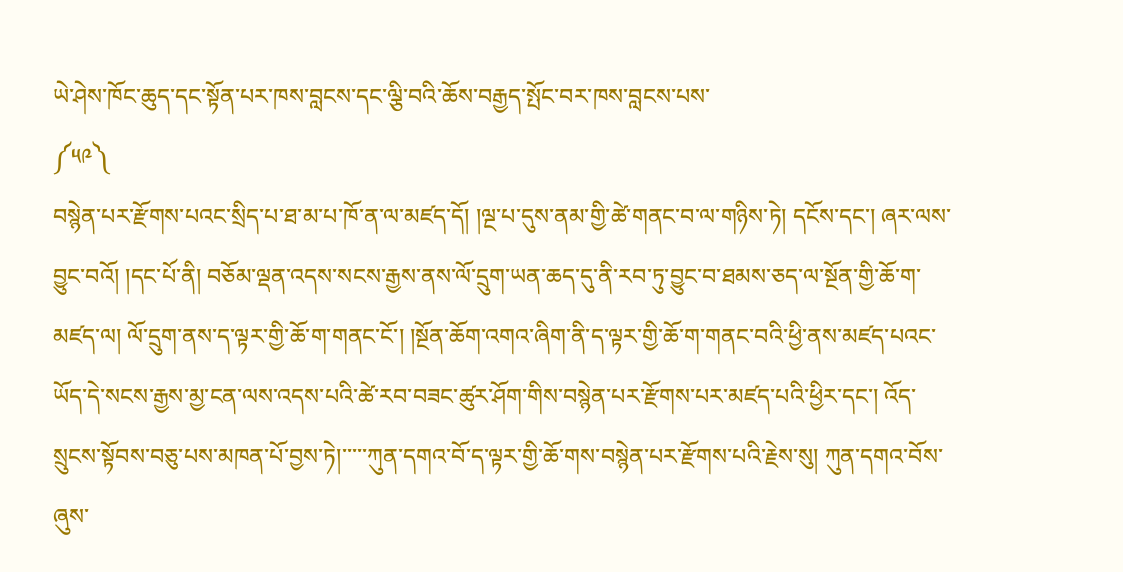ཡེ་ཤེས་ཁོང་ཆུད་དང་སྟོན་པར་ཁས་བླངས་དང་ལྕི་བའི་ཆོས་བརྒྱད་སྤོང་བར་ཁས་བླངས་པས་
༼༥༩༽
བསྙེན་པར་རྫོགས་པའང་སྲིད་པ་ཐ་མ་པ་ཁོ་ན་ལ་མཛད་དོ། །ལྔ་པ་དུས་ནམ་གྱི་ཚེ་གནང་བ་ལ་གཉིས་ཏེ། དངོས་དང་། ཞར་ལས་བྱུང་བའོ། །དང་པོ་ནི། བཅོམ་ལྡན་འདས་སངས་རྒྱས་ནས་ལོ་དྲུག་ཡན་ཆད་དུ་ནི་རབ་ཏུ་བྱུང་བ་ཐམས་ཅད་ལ་སྔོན་གྱི་ཆོ་ག་མཛད་ལ། ལོ་དྲུག་ནས་ད་ལྟར་གྱི་ཆོ་ག་གནང་ངོ་། །སྔོན་ཆོག་འགའ་ཞིག་ནི་ད་ལྟར་གྱི་ཆོ་ག་གནང་བའི་ཕྱི་ནས་མཛད་པའང་ཡོད་དེ་སངས་རྒྱས་མྱ་ངན་ལས་འདས་པའི་ཚེ་རབ་བཟང་ཚུར་ཤོག་གིས་བསྙེན་པར་རྫོགས་པར་མཛད་པའི་ཕྱིར་དང་། འོད་སྲུངས་སྟོབས་བཅུ་པས་མཁན་པོ་བྱས་ཏེ།་་་་་ཀུན་དགའ་བོ་ད་ལྟར་གྱི་ཆོ་གས་བསྙེན་པར་རྫོགས་པའི་རྗེས་སུ། ཀུན་དགའ་བོས་ཞུས་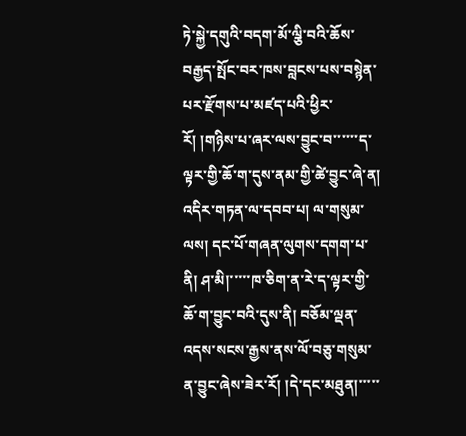ཏེ་སྐྱེ་དགུའི་བདག་མོ་ལྕི་བའི་ཆོས་བརྒྱད་སྤོང་བར་ཁས་བླངས་པས་བསྙེན་པར་རྫོགས་པ་མཛད་པའི་ཕྱིར་རོ། །གཉིས་པ་ཞར་ལས་བྱུང་བ་་་་་་ད་ལྟར་གྱི་ཆོ་ག་དུས་ནམ་གྱི་ཚེ་བྱུང་ཞེ་ན། འདིར་གཏན་ལ་དབབ་པ། ལ་གསུམ་ལས། དང་པོ་གཞན་ལུགས་དགག་པ་ནི། ཤ་མི།་་་་་ཁ་ཅིག་ན་རེ་ད་ལྟར་གྱི་ཆོ་ག་བྱུང་བའི་དུས་ནི། བཅོམ་ལྡན་འདས་སངས་རྒྱས་ནས་ལོ་བཅུ་གསུམ་ན་བྱུང་ཞེས་ཟེར་རོ། །དེ་དང་མཐུན།་་་་་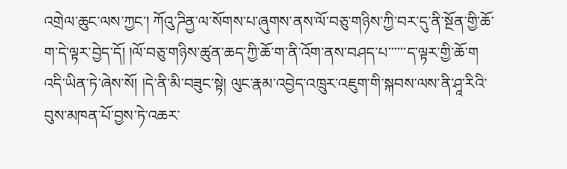འགྲེལ་ཆུང་ལས་ཀྱང་། ཀོའུ་ཌིནྱ་ལ་སོགས་པ་ཞུགས་ནས་ལོ་བཅུ་གཉིས་ཀྱི་བར་དུ་ནི་སྔོན་གྱི་ཆོ་ག་དེ་ལྟར་བྱེད་དོ། །ལོ་བཅུ་གཉིས་ཚུན་ཆད་ཀྱི་ཆོ་ག་ནི་འོག་ནས་བཤད་པ་་་་་་ད་ལྟར་གྱི་ཆོ་ག འདི་ཡིན་ཏེ་ཞེས་སོ། །དེ་ནི་མི་བཟུང་སྟེ། ལུང་རྣམ་འབྱེད་འཁྲུར་འཇུག་གི་སྐབས་ལས་ནི་ཤཱ་རིའི་བུས་མཁན་པོ་བྱས་ཏེ་འཆར་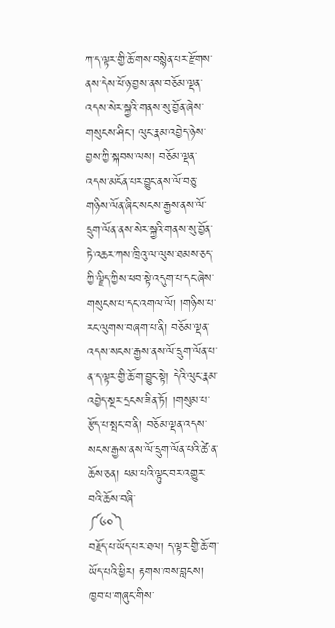ཀ་ད་ལྟར་གྱི་ཆོ་གས་བསྙེན་པར་རྫོགས་ནས་དེས་ཕོ་ཉ་བྱས་ནས་བཅོམ་ལྡན་འདས་སེར་སྐྱའི་གནས་སུ་བྱོན་ཞེས་གསུངས་ཤིང་། ལུང་རྣམ་འབྱེད་ཉེས་བྱས་ཀྱི་སྐབས་ལས། བཅོམ་ལྡན་འདས་མངོན་པར་བྱུང་ནས་ལོ་བཅུ་གཉིས་ལོན་ཞིང་སངས་རྒྱས་ནས་ལོ་དྲུག་ལོན་ནས་སེར་སྐྱའི་གནས་སུ་བྱོན་ཏེ་འཆར་ཀས་ཁྲིའུ་ལ་ལུས་ཐམས་ཅད་ཀྱི་ལྗིད་ཀྱིས་ཕབ་སྟེ་འདུག་པ་དང་ཞེས་གསུངས་པ་དང་འགལ་ལོ། །གཉིས་པ་རང་ལུགས་བཞག་པ་ནི། བཅོམ་ལྡན་འདས་སངས་རྒྱས་ནས་ལོ་དྲུག་ལོན་པ་ན་ད་ལྟར་གྱི་ཆོ་ག་བྱུང་སྟེ། དེའི་ལུང་རྣམ་འབྱེད་སྔར་དྲངས་ཟིན་ཏོ། །གསུམ་པ་རྩོད་པ་སྤང་བ་ནི། བཅོམ་ལྡན་འདས་སངས་རྒྱས་ནས་ལོ་དྲུག་ལོན་པའི་ཚེ་ན་ཆོས་ཅན། ཕམ་པའི་ལྟུང་བར་འགྱུར་བའི་ཆོས་བཞི་
༼༦༠༽
བརྗོད་པ་ཡོད་པར་ཐལ། ད་ལྟར་གྱི་ཆོ་ག་ཡོད་པའི་ཕྱིར། རྟགས་ཁས་བླངས། ཁྱབ་པ་གཞུང་གིས་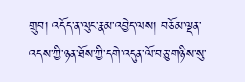གྲུབ། འདོད་ན་ལུང་རྣམ་འབྱེད་ལས། བཅོམ་ལྡན་འདས་ཀྱི་ཉན་ཐོས་ཀྱི་དགེ་འདུན་ལོ་བཅུ་གཉིས་སུ་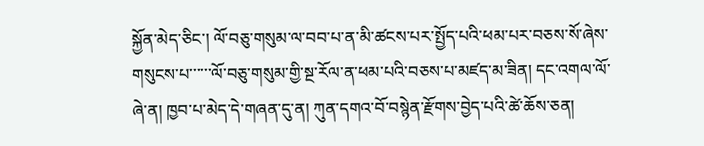སྐྱོན་མེད་ཅིང་། ལོ་བཅུ་གསུམ་ལ་བབ་པ་ན་མི་ཚངས་པར་སྤྱོད་པའི་ཕམ་པར་བཅས་སོ་ཞེས་གསུངས་པ་་་་་་ལོ་བཅུ་གསུམ་གྱི་སྔ་རོལ་ན་ཕམ་པའི་བཅས་པ་མཛད་མ་ཟིན། དང་འགལ་ལོ་ཞེ་ན། ཁྱབ་པ་མེད་དེ་གཞན་དུ་ན། ཀུན་དགའ་བོ་བསྙེན་རྫོགས་བྱེད་པའི་ཚེ་ཆོས་ཅན།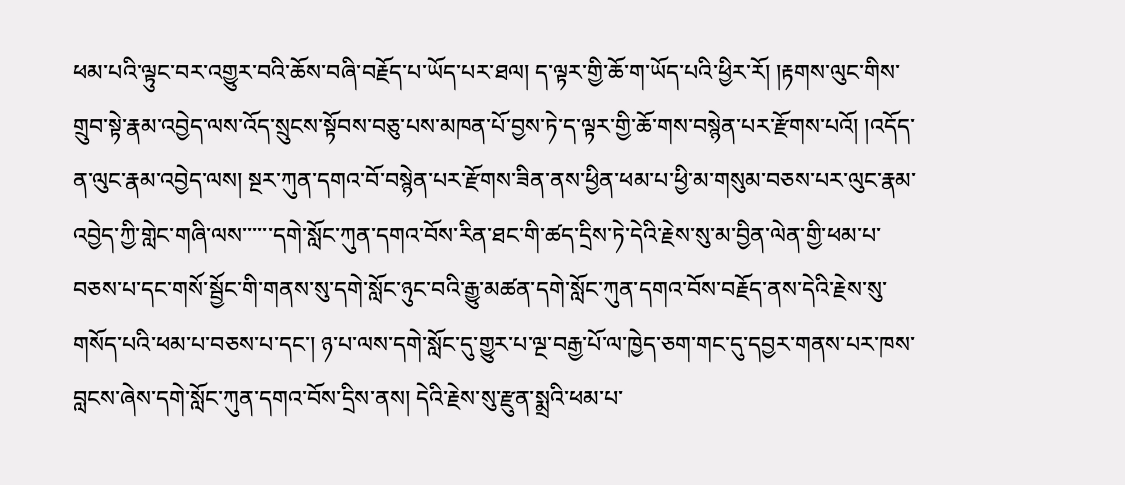ཕམ་པའི་ལྟུང་བར་འགྱུར་བའི་ཆོས་བཞི་བརྗོད་པ་ཡོད་པར་ཐལ། ད་ལྟར་གྱི་ཆོ་ག་ཡོད་པའི་ཕྱིར་རོ། །རྟགས་ལུང་གིས་གྲུབ་སྟེ་རྣམ་འབྱེད་ལས་འོད་སྲུངས་སྟོབས་བཅུ་པས་མཁན་པོ་བྱས་ཏེ་ད་ལྟར་གྱི་ཆོ་གས་བསྙེན་པར་རྫོགས་པའོ། །འདོད་ན་ལུང་རྣམ་འབྱེད་ལས། སྔར་ཀུན་དགའ་བོ་བསྙེན་པར་རྫོགས་ཟིན་ནས་ཕྱིན་ཕམ་པ་ཕྱི་མ་གསུམ་བཅས་པར་ལུང་རྣམ་འབྱེད་ཀྱི་གླེང་གཞི་ལས་་་་་་དགེ་སློང་ཀུན་དགའ་བོས་རིན་ཐང་གི་ཚད་དྲིས་ཏེ་དེའི་རྗེས་སུ་མ་བྱིན་ལེན་གྱི་ཕམ་པ་བཅས་པ་དང་གསོ་སྦྱོང་གི་གནས་སུ་དགེ་སློང་ཉུང་བའི་རྒྱུ་མཚན་དགེ་སློང་ཀུན་དགའ་བོས་བརྗོད་ནས་དེའི་རྗེས་སུ་གསོད་པའི་ཕམ་པ་བཅས་པ་དང་། ཉ་པ་ལས་དགེ་སློང་དུ་གྱུར་པ་ལྔ་བརྒྱ་པོ་ལ་ཁྱེད་ཅག་གང་དུ་དབྱར་གནས་པར་ཁས་བླངས་ཞེས་དགེ་སློང་ཀུན་དགའ་བོས་དྲིས་ནས། དེའི་རྗེས་སུ་རྫུན་སྨྲའི་ཕམ་པ་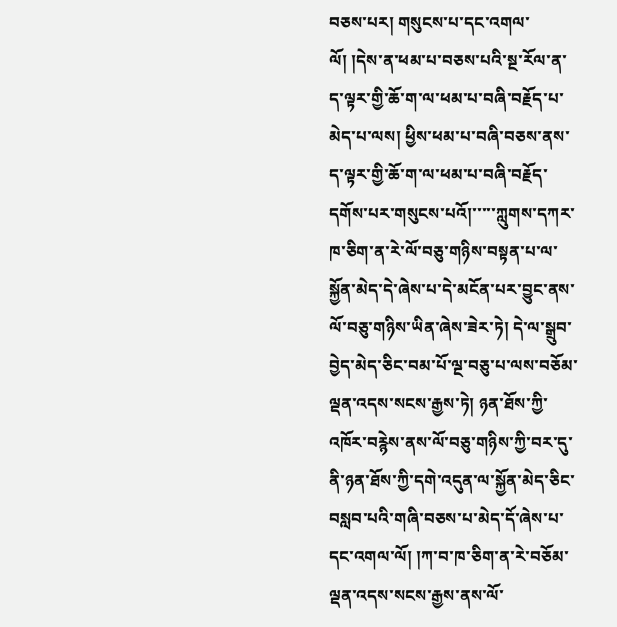བཅས་པར། གསུངས་པ་དང་འགལ་ལོ། །དེས་ན་ཕམ་པ་བཅས་པའི་སྔ་རོལ་ན་ད་ལྟར་གྱི་ཆོ་ག་ལ་ཕམ་པ་བཞི་བརྗོད་པ་མེད་པ་ལས། ཕྱིས་ཕམ་པ་བཞི་བཅས་ནས་ད་ལྟར་གྱི་ཆོ་ག་ལ་ཕམ་པ་བཞི་བརྗོད་དགོས་པར་གསུངས་པའོ།་་་་་ཀླུགས་དཀར་ཁ་ཅིག་ན་རེ་ལོ་བཅུ་གཉིས་བསྟན་པ་ལ་སྐྱོན་མེད་དེ་ཞེས་པ་དེ་མངོན་པར་བྱུང་ནས་ལོ་བཅུ་གཉིས་ཡིན་ཞེས་ཟེར་ཏེ། དེ་ལ་སྒྲུབ་བྱེད་མེད་ཅིང་བམ་པོ་ལྔ་བཅུ་པ་ལས་བཅོམ་ལྡན་འདས་སངས་རྒྱས་ཏེ། ཉན་ཐོས་ཀྱི་འཁོར་བརྙེས་ནས་ལོ་བཅུ་གཉིས་ཀྱི་བར་དུ་ནི་ཉན་ཐོས་ཀྱི་དགེ་འདུན་ལ་སྐྱོན་མེད་ཅིང་བསླབ་པའི་གཞི་བཅས་པ་མེད་དོ་ཞེས་པ་དང་འགལ་ལོ། །ཀ་བ་ཁ་ཅིག་ན་རེ་བཅོམ་ལྡན་འདས་སངས་རྒྱས་ནས་ལོ་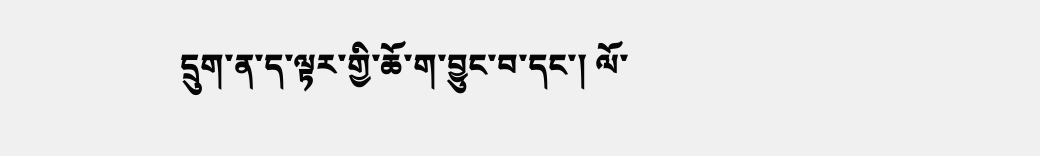དྲུག་ན་ད་ལྟར་གྱི་ཆོ་ག་བྱུང་བ་དང་། ལོ་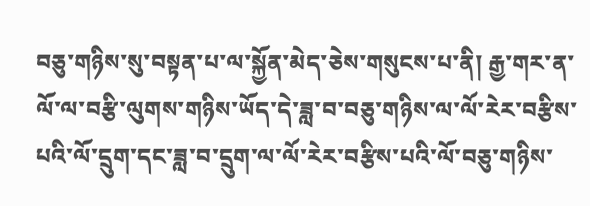བཅུ་གཉིས་སུ་བསྟན་པ་ལ་སྐྱོན་མེད་ཅེས་གསུངས་པ་ནི། རྒྱ་གར་ན་ལོ་ལ་བརྩི་ལུགས་གཉིས་ཡོད་དེ་ཟླ་བ་བཅུ་གཉིས་ལ་ལོ་རེར་བརྩིས་པའི་ལོ་དྲུག་དང་ཟླ་བ་དྲུག་ལ་ལོ་རེར་བརྩིས་པའི་ལོ་བཅུ་གཉིས་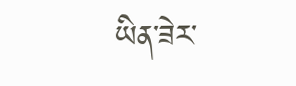ཡིན་ཟེར་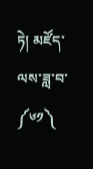ཏེ། མཛོད་ལས་ཟླ་བ་
༼༦༡༽